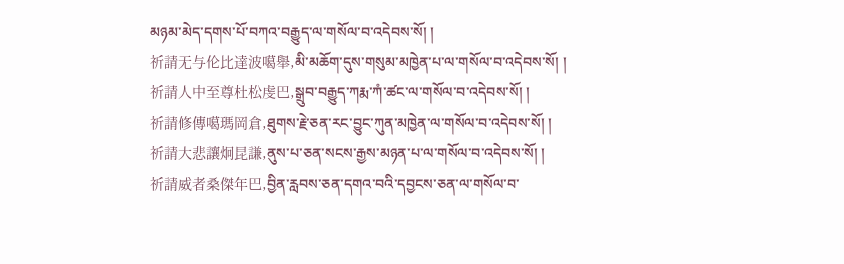མཉམ་མེད་དགས་པོ་བཀའ་བརྒྱུད་ལ་གསོལ་བ་འདེབས་སོ། །
祈請无与伦比達波噶舉,མི་མཆོག་དུས་གསུམ་མཁྱེན་པ་ལ་གསོལ་བ་འདེབས་སོ། །
祈請⼈中⾄尊杜松虔巴,སྒྲུབ་བརྒྱུད་ཀརྨ་ཀཾ་ཚང་ལ་གསོལ་བ་འདེབས་སོ། །
祈請修傳噶瑪岡倉,ཐུགས་རྗེ་ཅན་རང་བྱུང་ཀུན་མཁྱེན་ལ་གསོལ་བ་འདེབས་སོ། །
祈請⼤悲讓炯昆謙,ནུས་པ་ཅན་སངས་རྒྱས་མཉན་པ་ལ་གསོལ་བ་འདེབས་སོ། །
祈請威者桑傑年巴,བྱིན་རླབས་ཅན་དགའ་བའི་དབྱངས་ཅན་ལ་གསོལ་བ་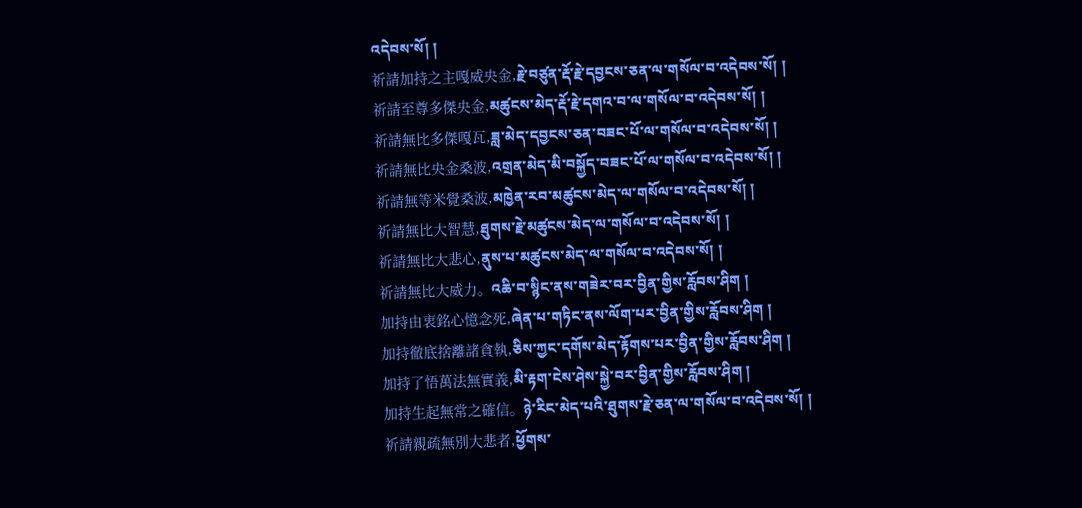འདེབས་སོ། །
祈請加持之主嘎威央⾦,རྗེ་བཙུན་རྡོ་རྗེ་དབྱངས་ཅན་ལ་གསོལ་བ་འདེབས་སོ། །
祈請⾄尊多傑央⾦,མཚུངས་མེད་རྡོ་རྗེ་དགའ་བ་ལ་གསོལ་བ་འདེབས་སོ། །
祈請無⽐多傑嘎⽡,ཟླ་མེད་དབྱངས་ཅན་བཟང་པོ་ལ་གསོལ་བ་འདེབས་སོ། །
祈請無⽐央⾦桑波,འགྲན་མེད་མི་བསྐྱོད་བཟང་པོ་ལ་གསོལ་བ་འདེབས་སོ། །
祈請無等⽶覺桑波,མཁྱེན་རབ་མཚུངས་མེད་ལ་གསོལ་བ་འདེབས་སོ། །
祈請無⽐⼤智慧,ཐུགས་རྗེ་མཚུངས་མེད་ལ་གསོལ་བ་འདེབས་སོ། །
祈請無⽐⼤悲⼼,ནུས་པ་མཚུངས་མེད་ལ་གསོལ་བ་འདེབས་སོ། །
祈請無⽐⼤威⼒。འཆི་བ་སྙིང་ནས་གཟེར་བར་བྱིན་གྱིས་རློབས་ཤིག །
加持由衷銘⼼憶念死,ཞེན་པ་གཏིང་ནས་ལོག་པར་བྱིན་གྱིས་རློབས་ཤིག །
加持徹底捨離諸貪執,ཅིས་ཀྱང་དགོས་མེད་རྟོགས་པར་བྱིན་གྱིས་རློབས་ཤིག །
加持了悟萬法無實義,མི་རྟག་ངེས་ཤེས་སྐྱེ་བར་བྱིན་གྱིས་རློབས་ཤིག །
加持⽣起無常之確信。ཉེ་རིང་མེད་པའི་ཐུགས་རྗེ་ཅན་ལ་གསོལ་བ་འདེབས་སོ། །
祈請親疏無別⼤悲者,ཕྱོགས་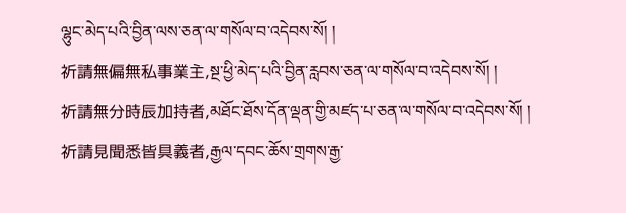ལྷུང་མེད་པའི་བྱིན་ལས་ཅན་ལ་གསོལ་བ་འདེབས་སོ། །
祈請無偏無私事業主,སྔ་ཕྱི་མེད་པའི་བྱིན་རླབས་ཅན་ལ་གསོལ་བ་འདེབས་སོ། །
祈請無分時⾠加持者,མཐོང་ཐོས་དོན་ལྡན་གྱི་མཛད་པ་ཅན་ལ་གསོལ་བ་འདེབས་སོ། །
祈請⾒聞悉皆具義者,རྒྱལ་དབང་ཆོས་གྲགས་རྒྱ་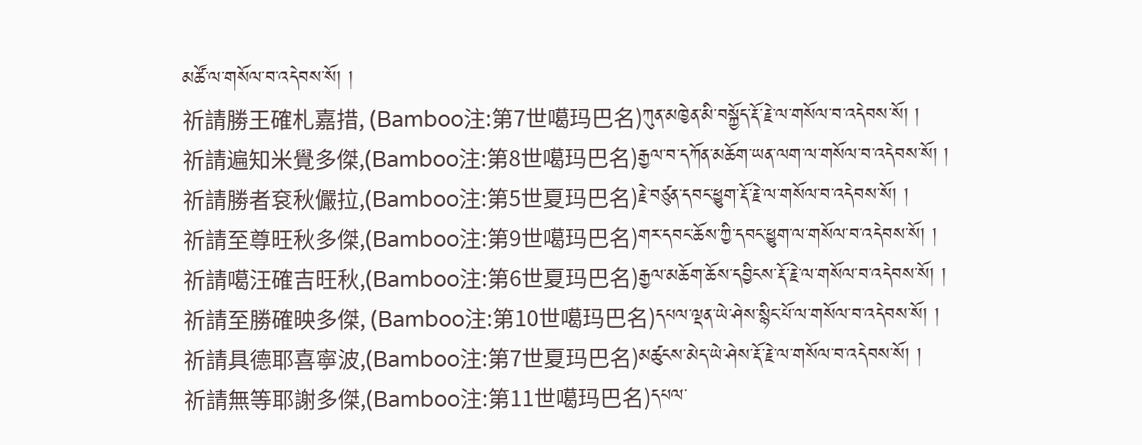མཚོ་ལ་གསོལ་བ་འདེབས་སོ། །
祈請勝王確札嘉措, (Bamboo注:第7世噶玛巴名)ཀུན་མཁྱེན་མི་བསྐྱོད་རྡོ་རྗེ་ལ་གསོལ་བ་འདེབས་སོ། །
祈請遍知⽶覺多傑,(Bamboo注:第8世噶玛巴名)རྒྱལ་བ་དཀོན་མཆོག་ཡན་ལག་ལ་གསོལ་བ་འདེབས་སོ། །
祈請勝者袞秋儼拉,(Bamboo注:第5世夏玛巴名)རྗེ་བཙུན་དབང་ཕྱུག་རྡོ་རྗེ་ལ་གསོལ་བ་འདེབས་སོ། །
祈請⾄尊旺秋多傑,(Bamboo注:第9世噶玛巴名)གར་དབང་ཆོས་ཀྱི་དབང་ཕྱུག་ལ་གསོལ་བ་འདེབས་སོ། །
祈請噶汪確吉旺秋,(Bamboo注:第6世夏玛巴名)རྒྱལ་མཆོག་ཆོས་དབྱིངས་རྡོ་རྗེ་ལ་གསོལ་བ་འདེབས་སོ། །
祈請⾄勝確映多傑, (Bamboo注:第10世噶玛巴名)དཔལ་ལྡན་ཡེ་ཤེས་སྙིང་པོ་ལ་གསོལ་བ་འདེབས་སོ། །
祈請具德耶喜寧波,(Bamboo注:第7世夏玛巴名)མཚུངས་མེད་ཡེ་ཤེས་རྡོ་རྗེ་ལ་གསོལ་བ་འདེབས་སོ། །
祈請無等耶謝多傑,(Bamboo注:第11世噶玛巴名)དཔལ་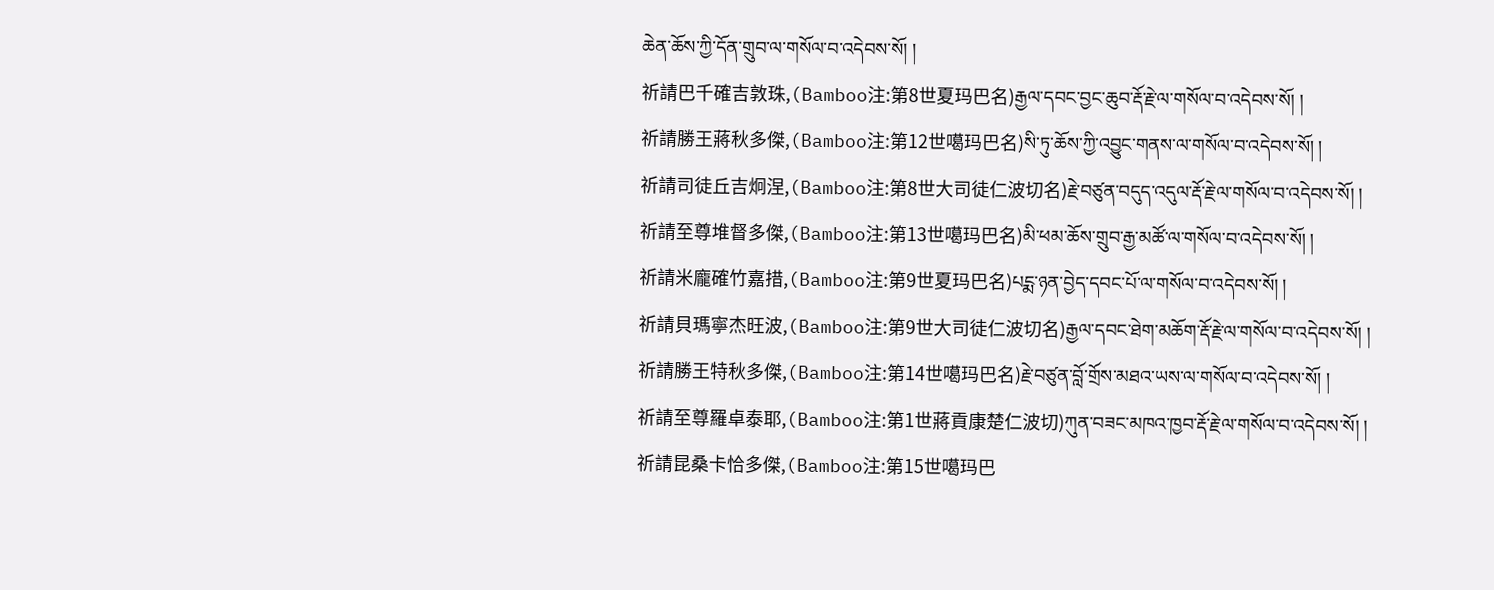ཆེན་ཆོས་ཀྱི་དོན་གྲུབ་ལ་གསོལ་བ་འདེབས་སོ། །
祈請巴千確吉敦珠,(Bamboo注:第8世夏玛巴名)རྒྱལ་དབང་བྱང་ཆུབ་རྡོ་རྗེ་ལ་གསོལ་བ་འདེབས་སོ། །
祈請勝王蔣秋多傑,(Bamboo注:第12世噶玛巴名)སི་ཏུ་ཆོས་ཀྱི་འབྱུང་གནས་ལ་གསོལ་བ་འདེབས་སོ། །
祈請司徒丘吉炯涅,(Bamboo注:第8世大司徒仁波切名)རྗེ་བཙུན་བདུད་འདུལ་རྡོ་རྗེ་ལ་གསོལ་བ་འདེབས་སོ། །
祈請⾄尊堆督多傑,(Bamboo注:第13世噶玛巴名)མི་ཕམ་ཆོས་གྲུབ་རྒྱ་མཚོ་ལ་གསོལ་བ་འདེབས་སོ། །
祈請⽶龐確⽵嘉措,(Bamboo注:第9世夏玛巴名)པངྨ་ཉན་བྱེད་དབང་པོ་ལ་གསོལ་བ་འདེབས་སོ། །
祈請⾙瑪寧杰旺波,(Bamboo注:第9世大司徒仁波切名)རྒྱལ་དབང་ཐེག་མཆོག་རྡོ་རྗེ་ལ་གསོལ་བ་འདེབས་སོ། །
祈請勝王特秋多傑,(Bamboo注:第14世噶玛巴名)རྗེ་བཙུན་བློ་གྲོས་མཐའ་ཡས་ལ་གསོལ་བ་འདེབས་སོ། །
祈請⾄尊羅卓泰耶,(Bamboo注:第1世蔣貢康楚仁波切)ཀུན་བཟང་མཁའ་ཁྱབ་རྡོ་རྗེ་ལ་གསོལ་བ་འདེབས་སོ། །
祈請昆桑卡恰多傑,(Bamboo注:第15世噶玛巴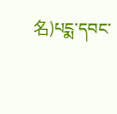名)པངྨ་དབང་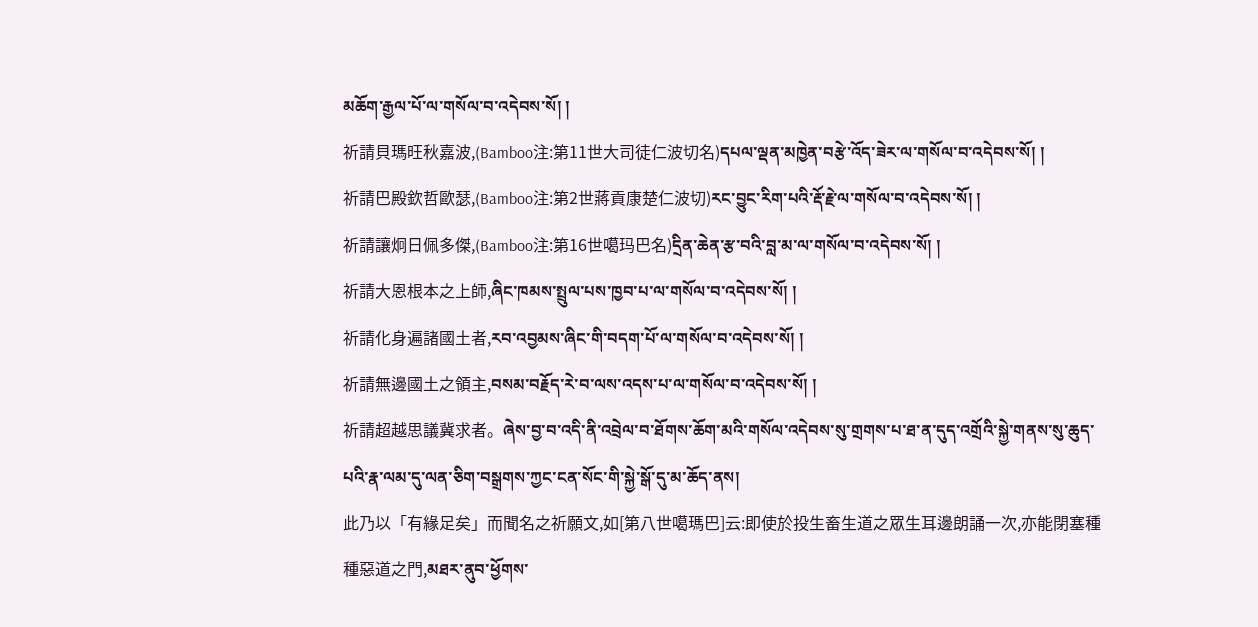མཆོག་རྒྱལ་པོ་ལ་གསོལ་བ་འདེབས་སོ། །
祈請⾙瑪旺秋嘉波,(Bamboo注:第11世大司徒仁波切名)དཔལ་ལྡན་མཁྱེན་བརྩེ་འོད་ཟེར་ལ་གསོལ་བ་འདེབས་སོ། །
祈請巴殿欽哲歐瑟,(Bamboo注:第2世蔣貢康楚仁波切)རང་བྱུང་རིག་པའི་རྡོ་རྗེ་ལ་གསོལ་བ་འདེབས་སོ། །
祈請讓炯⽇佩多傑,(Bamboo注:第16世噶玛巴名)དྲིན་ཆེན་རྩ་བའི་བླ་མ་ལ་གསོལ་བ་འདེབས་སོ། །
祈請⼤恩根本之上師,ཞིང་ཁམས་སྤྲུལ་པས་ཁྱབ་པ་ལ་གསོལ་བ་འདེབས་སོ། །
祈請化⾝遍諸國⼟者,རབ་འབྱམས་ཞིང་གི་བདག་པོ་ལ་གསོལ་བ་འདེབས་སོ། །
祈請無邊國⼟之領主,བསམ་བརྗོད་རེ་བ་ལས་འདས་པ་ལ་གསོལ་བ་འདེབས་སོ། །
祈請超越思議冀求者。ཞེས་བྱ་བ་འདི་ནི་འབྲེལ་བ་ཐོགས་ཆོག་མའི་གསོལ་འདེབས་སུ་གྲགས་པ་ཐ་ན་དུད་འགྲོའི་སྐྱེ་གནས་སུ་ཆུད་པའི་རྣ་ལམ་དུ་ལན་ཅིག་བསྒྲགས་ཀྱང་ངན་སོང་གི་སྐྱེ་སྒོ་དུ་མ་ཆོད་ནས།
此乃以「有緣⾜矣」⽽聞名之祈願⽂,如[第⼋世噶瑪巴]云:即使於投⽣畜⽣道之眾⽣⽿邊朗誦⼀次,亦能閉塞種種惡道之⾨,མཐར་ནུབ་ཕྱོགས་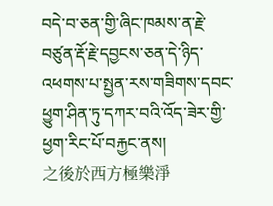བདེ་བ་ཅན་གྱི་ཞིང་ཁམས་ན་རྗེ་བཙུན་རྡོ་རྗེ་དབྱངས་ཅན་དེ་ཉིད་འཕགས་པ་སྤྱན་རས་གཟིགས་དབང་ཕྱུག་ཤིན་ཏུ་དཀར་བའི་འོད་ཟེར་གྱི་ཕྱག་རིང་པོ་བརྐྱང་ནས།
之後於⻄⽅極樂淨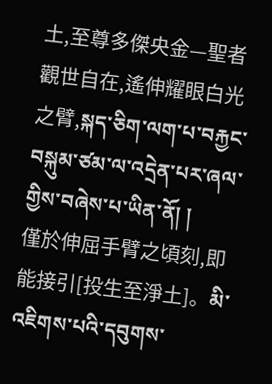⼟,⾄尊多傑央⾦—聖者觀世⾃在,遙伸耀眼⽩光之臂,སྐད་ཅིག་ལག་པ་བརྐྱང་བསྐུམ་ཙམ་ལ་འདྲེན་པར་ཞལ་གྱིས་བཞེས་པ་ཡིན་ནོ། །
僅於伸屈⼿臂之頃刻,即能接引[投⽣⾄淨⼟]。མི་འཇིགས་པའི་དབུགས་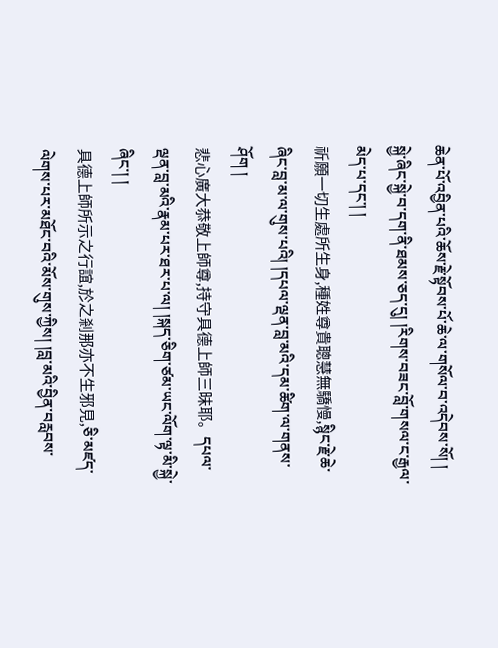ཆེན་པོ་འབྱིན་པའི་ཆོས་རྗེ་སྟོབས་པོ་ཆེ་ལ་གསོལ་བ་འདེབས་སོ། །
སྐྱེ་ཞིང་སྐྱེ་བ་དག་ནི་ཐམས་ཅད་དུ། །རིགས་བཟང་བློ་གསལ་ང་རྒྱལ་མེད་པ་དང་། །
祈願⼀切⽣處所⽣⾝,種姓尊貴聰慧無驕慢,སྙིང་རྗེ་ཆེ་ཞིང་བླ་མ་ལ་གུས་པའི། །དཔལ་ལྡན་བླ་མའི་དམ་ཚིག་ལ་གནས་ཤོག །
悲⼼廣⼤恭敬上師尊,持守具德上師三昧耶。དཔལ་ལྡན་བླ་མའི་རྣམ་པར་ཐར་པ་ལ། །སྐད་ཅིག་ཙམ་ཡང་ལོག་ལྟ་མི་སྐྱེ་ཞིང་། །
具德上師所⽰之⾏誼,於之剎那亦不⽣邪⾒,ཅི་མཛད་ལེགས་པར་མཐོང་བའི་མོས་གུས་ཀྱིས། །བླ་མའི་བྱིན་བརླབས་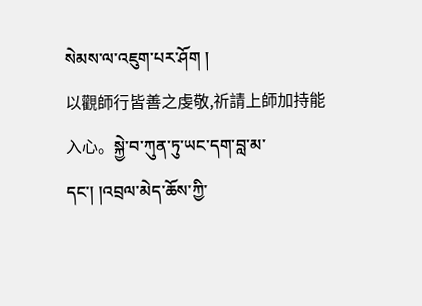སེམས་ལ་འཇུག་པར་ཤོག །
以觀師⾏皆善之虔敬,祈請上師加持能⼊⼼。སྐྱེ་བ་ཀུན་ཏུ་ཡང་དག་བླ་མ་དང་། །འབྲལ་མེད་ཆོས་ཀྱི་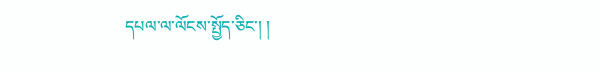དཔལ་ལ་ལོངས་སྤྱོད་ཅིང་། །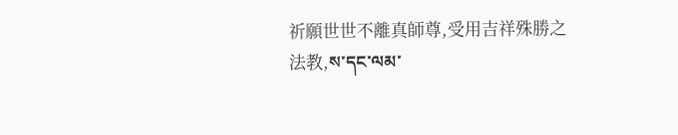祈願世世不離真師尊,受⽤吉祥殊勝之法教,ས་དང་ལམ་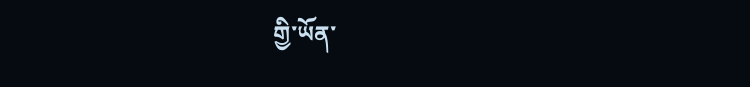གྱི་ཡོན་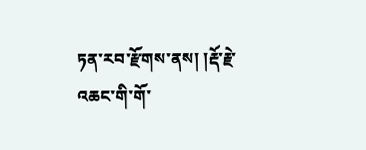ཏན་རབ་རྫོགས་ནས། །རྡོ་རྗེ་འཆང་གི་གོ་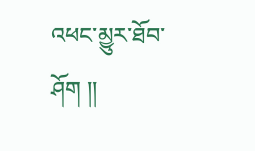འཕང་མྱུར་ཐོབ་ཤོག །།